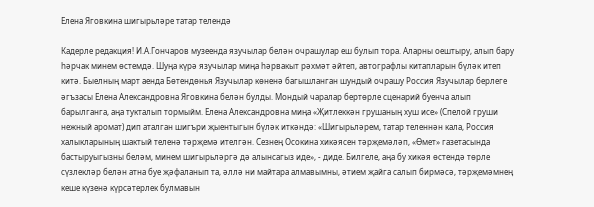Елена Яговкина шигырьләре татар телендә

Кадерле редакция! И.А.Гончаров музеенда язучылар белән очрашулар еш булып тора. Аларны оештыру, алып бару һәрчак минем өстемдә. Шуңа күрә язучылар миңа һәрвакыт рәхмәт әйтеп, автографлы китапларын бүләк итеп китә. Быелның март аенда Бөтендөнья Язучылар көненә багышланган шундый очрашу Россия Язучылар берлеге әгъзасы Елена Александровна Яговкина белән булды. Мондый чаралар бертөрле сценарий буенча алып барылганга, аңа тукталып тормыйм. Елена Александровна миңа «Җитлеккән грушаның хуш исе» (Спелой груши нежный аромат) дип аталган шигъри җыентыгын бүләк иткәндә: «Шигырьләрем, татар теленнән кала, Россия халыкларының шактый теленә тәрҗемә ителгән. Сезнең Осокина хикәясен тәрҗемәләп, «Өмет» газетасында бастыруыгызны беләм, минем шигырьләргә дә алынсагыз иде», - диде. Билгеле, аңа бу хикәя өстендә төрле сүзлекләр белән атна буе җәфаланып та, әллә ни майтара алмавымны, әтием җайга салып бирмәсә, тәрҗемәмнең кеше күзенә күрсәтерлек булмавын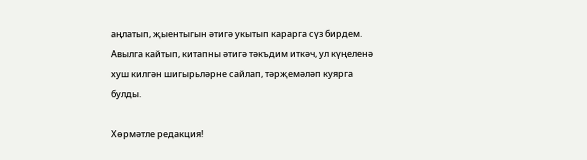аңлатып, җыентыгын әтигә укытып карарга сүз бирдем. Авылга кайтып, китапны әтигә тәкъдим иткәч, ул күңеленә хуш килгән шигырьләрне сайлап, тәрҗемәләп куярга булды.

Хөрмәтле редакция!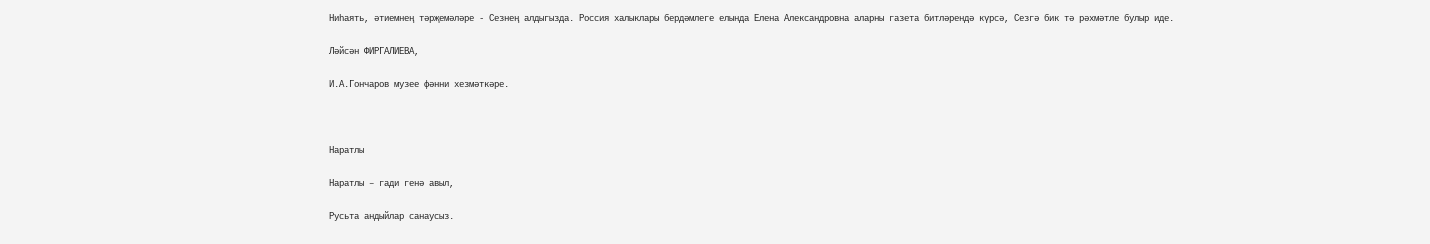Ниһаять, әтиемнең тәрҗемәләре - Сезнең алдыгызда. Россия халыклары бердәмлеге елында Елена Александровна аларны газета битләрендә күрсә, Сезгә бик тә рәхмәтле булыр иде.

Ләйсән ФИРГАЛИЕВА,

И.А.Гончаров музее фәнни хезмәткәре.



Наратлы

Наратлы – гади генә авыл,

Русьта андыйлар санаусыз.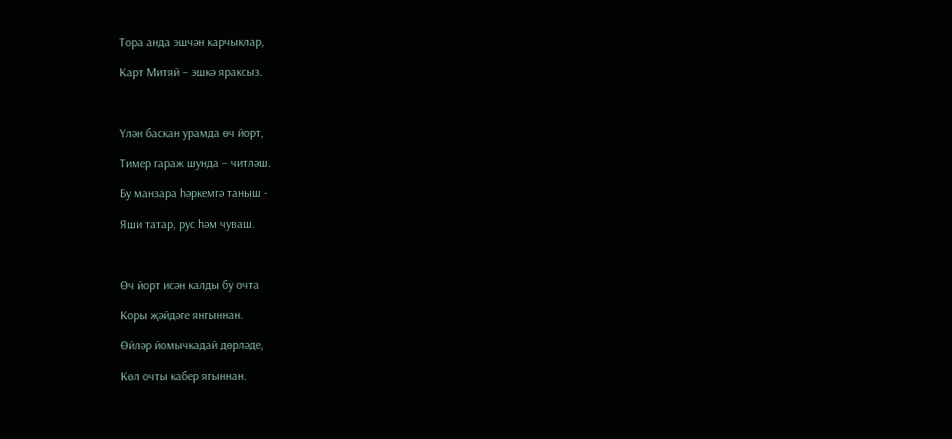Тора анда эшчән карчыклар,

Карт Митяй – эшкә яраксыз.



Үлән баскан урамда өч йорт,

Тимер гараж шунда – читләш.

Бу манзара һәркемгә таныш -

Яши татар, рус һәм чуваш.



Өч йорт исән калды бу очта

Коры җәйдәге янгыннан.

Өйләр йомычкадай дөрләде,

Көл очты кабер ягыннан.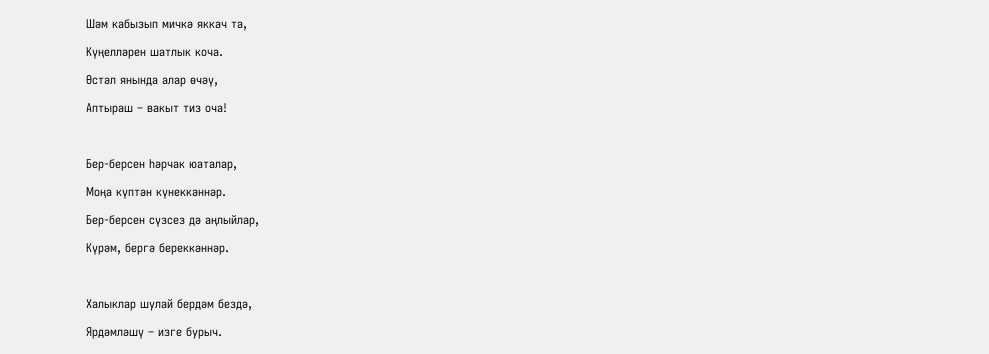Шәм кабызып мичкә яккач та,

Күңелләрен шатлык коча.

Өстәл янында алар өчәү,

Аптыраш – вакыт тиз оча!



Бер-берсен һәрчак юаталар,

Моңа күптән күнеккәннәр.

Бер-берсен сүзсез дә аңлыйлар,

Күрәм, бергә береккәннәр.



Халыклар шулай бердәм бездә,

Ярдәмләшү – изге бурыч.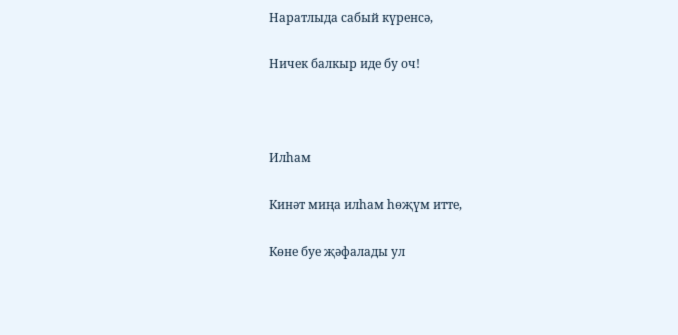Наратлыда сабый күренсә,

Ничек балкыр иде бу оч!



Илһам

Кинәт миңа илһам һөҗүм итте,

Көне буе җәфалады ул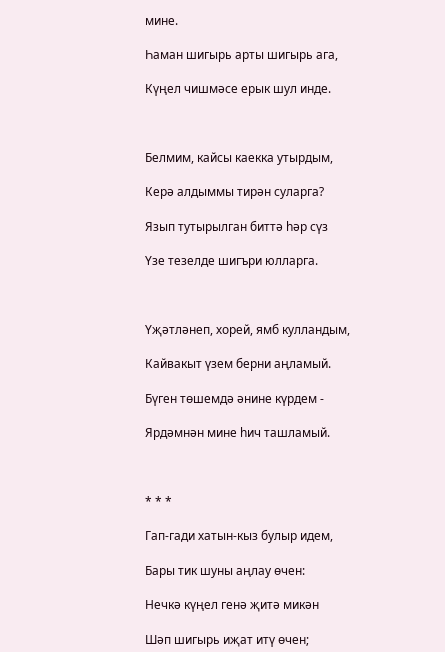мине.

Һаман шигырь арты шигырь ага,

Күңел чишмәсе ерык шул инде.



Белмим, кайсы каекка утырдым,

Керә алдыммы тирән суларга?

Язып тутырылган биттә һәр сүз

Үзе тезелде шигъри юлларга.



Үҗәтләнеп, хорей, ямб кулландым,

Кайвакыт үзем берни аңламый.

Бүген төшемдә әнине күрдем -

Ярдәмнән мине һич ташламый.



* * *

Гап-гади хатын-кыз булыр идем,

Бары тик шуны аңлау өчен:

Нечкә күңел генә җитә микән

Шәп шигырь иҗат итү өчен;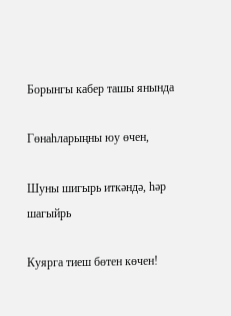Борынгы кабер ташы янында

Гөнаһларыңны юу өчен,

Шуны шигырь иткәндә, һәр шагыйрь

Куярга тиеш бөтен көчен!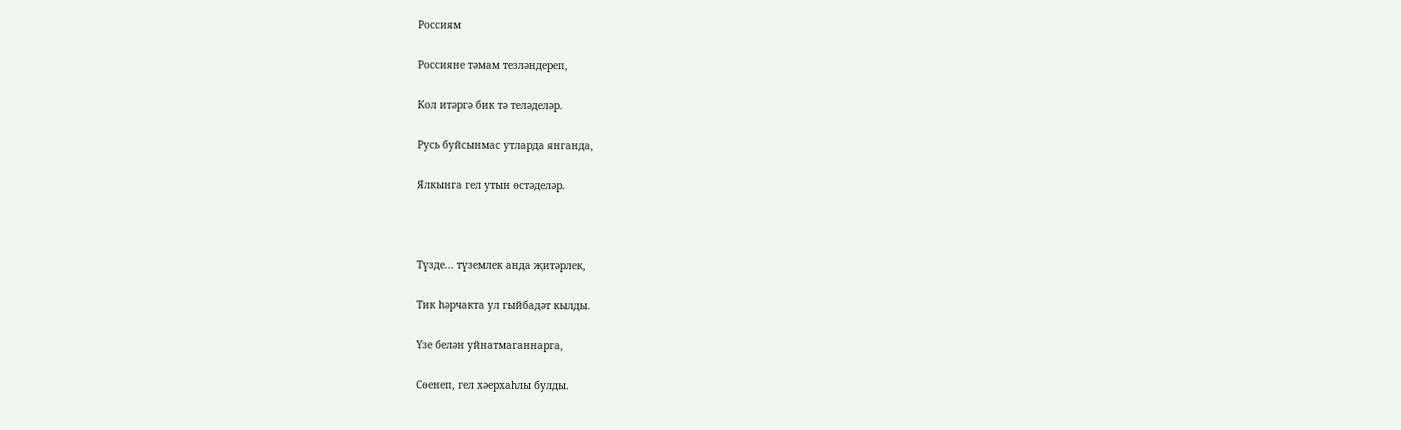Россиям

Россияне тәмам тезләндереп,

Кол итәргә бик тә теләделәр.

Русь буйсынмас утларда янганда,

Ялкынга гел утын өстәделәр.



Түзде... түземлек анда җитәрлек,

Тик һәрчакта ул гыйбадәт кылды.

Үзе белән уйнатмаганнарга,

Сөенеп, гел хәерхаһлы булды.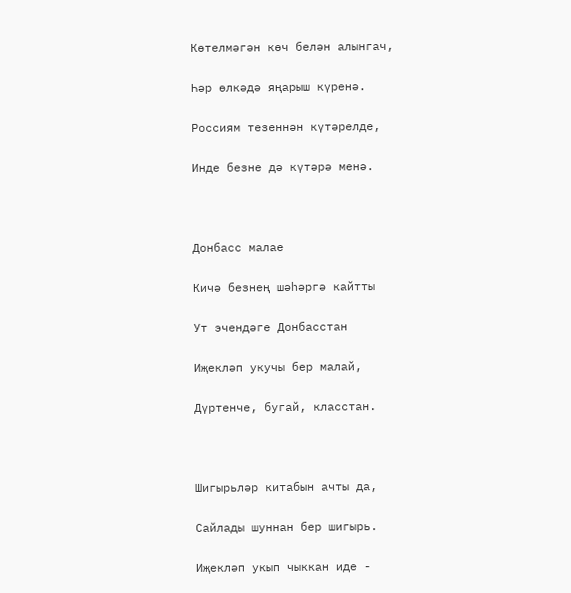Көтелмәгән көч белән алынгач,

Һәр өлкәдә яңарыш күренә.

Россиям тезеннән күтәрелде,

Инде безне дә күтәрә менә.



Донбасс малае

Кичә безнең шәһәргә кайтты

Ут эчендәге Донбасстан

Иҗекләп укучы бер малай,

Дүртенче, бугай, класстан.



Шигырьләр китабын ачты да,

Сайлады шуннан бер шигырь.

Иҗекләп укып чыккан иде -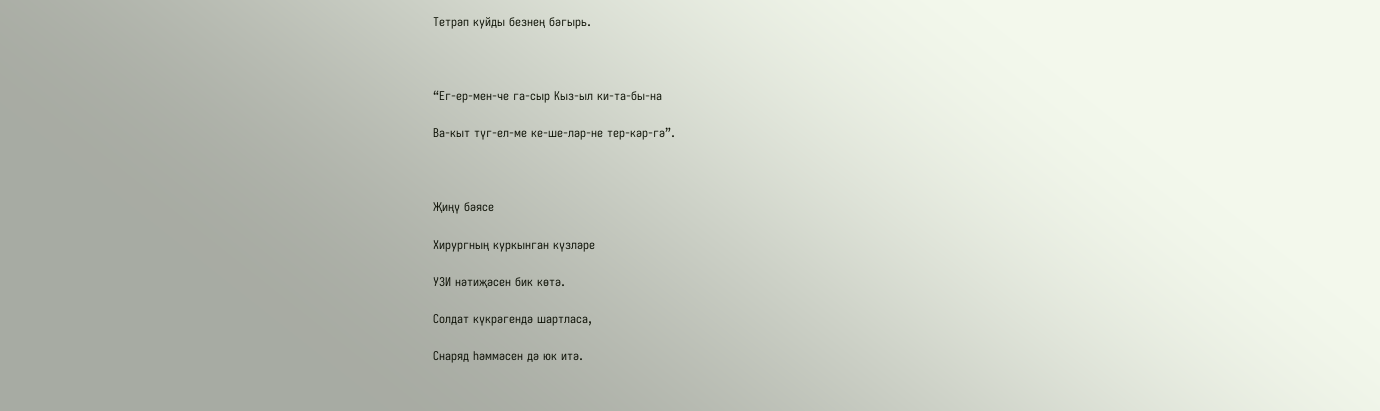Тетрәп куйды безнең бәгырь.



“Ег-ер-мен-че га-сыр Кыз-ыл ки-та-бы-на

Ва-кыт түг-ел-ме ке-ше-ләр-не тер-кәр-гә”.



Җиңү бәясе

Хирургның куркынган күзләре

УЗИ нәтиҗәсен бик көтә.

Солдат күкрәгендә шартласа,

Снаряд һәммәсен дә юк итә.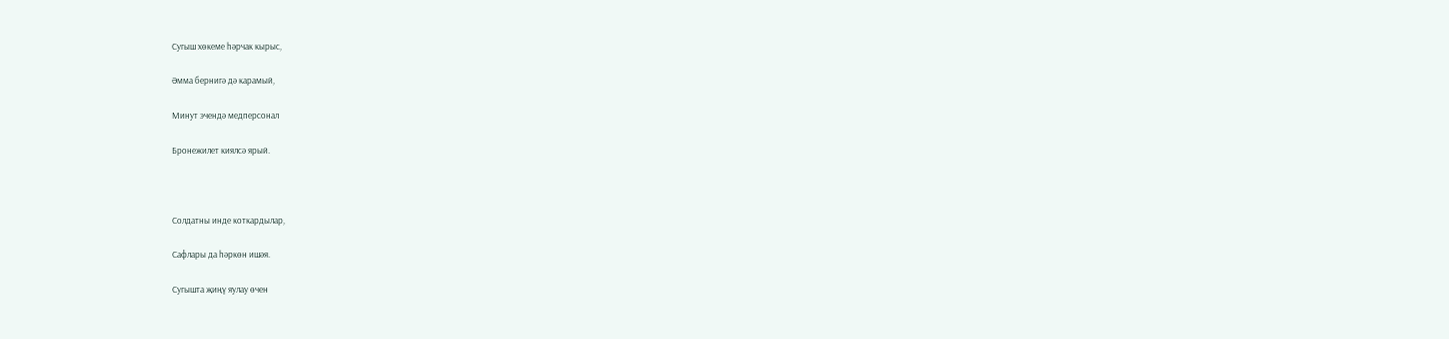Сугыш хөкеме һәрчак кырыс,

Әмма бернигә дә карамый,

Минут эчендә медперсонал

Бронежилет киялсә ярый.



Солдатны инде коткардылар,

Сафлары да һәркөн ишәя.

Сугышта җиңү яулау өчен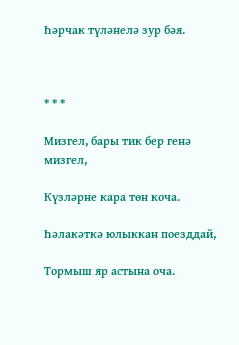Һәрчак түләнелә зур бәя.



* * *

Мизгел, бары тик бер генә мизгел,

Күзләрне кара төн коча.

Һәлакәткә юлыккан поезддай,

Тормыш яр астына оча.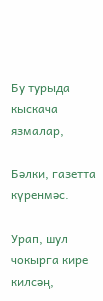Бу турыда кыскача язмалар,

Бәлки, газетта күренмәс.

Урап, шул чокырга кире килсәң,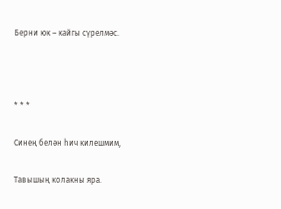Берни юк – кайгы сүрелмәс.



* * *

Синең белән һич килешмим,

Тавышың колакны яра.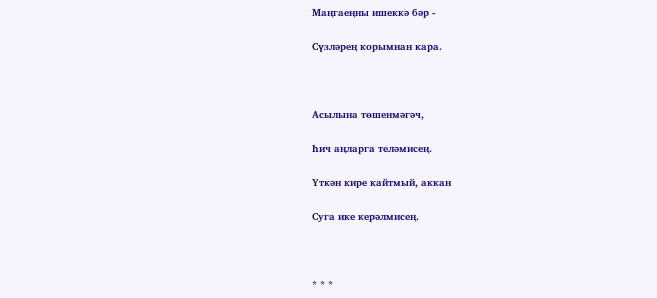Маңгаеңны ишеккә бәр -

Сүзләрең корымнан кара.



Асылына төшенмәгәч,

Һич аңларга теләмисең.

Үткән кире кайтмый, аккан

Суга ике керәлмисең.



* * *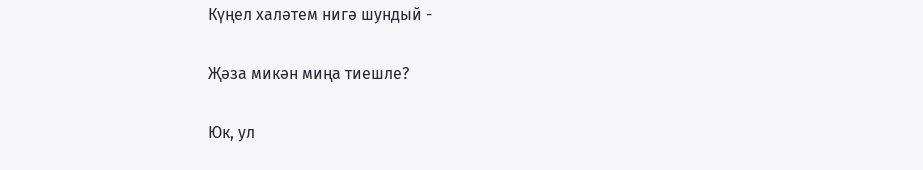Күңел халәтем нигә шундый -

Җәза микән миңа тиешле?

Юк, ул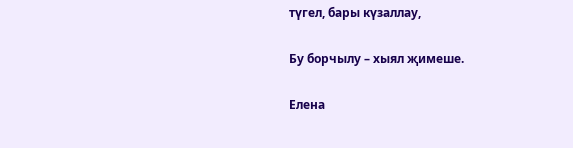түгел, бары күзаллау,

Бу борчылу – хыял җимеше.

Елена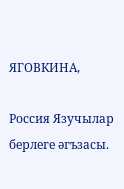ЯГОВКИНА,

Россия Язучылар берлеге әгъзасы.